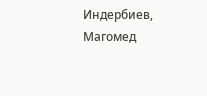Индербиев, Магомед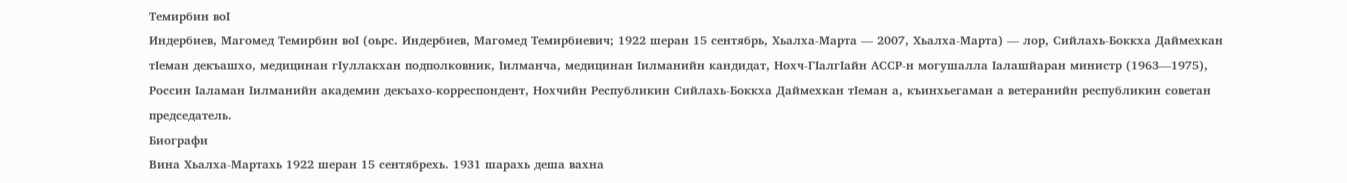Темирбин воӀ
Индербиев, Магомед Темирбин воӀ (оьрс. Индербиев, Магомед Темирбиевич; 1922 шеран 15 сентябрь, Хьалха-Марта — 2007, Хьалха-Марта) — лор, Сийлахь-Боккха Даймехкан тӀеман декъашхо, медицинан гӀуллакхан подполковник, Ӏилманча, медицинан Ӏилманийн кандидат, Нохч-ГӀалгӀайн АССР-н могушалла Ӏалашйаран министр (1963—1975), Россин Ӏаламан Ӏилманийн академин декъахо-корреспондент, Нохчийн Республикин Сийлахь-Боккха Даймехкан тӀеман а, къинхьегаман а ветеранийн республикин советан председатель.
Биографи
Вина Хьалха-Мартахь 1922 шеран 15 сентябрехь. 1931 шарахь деша вахна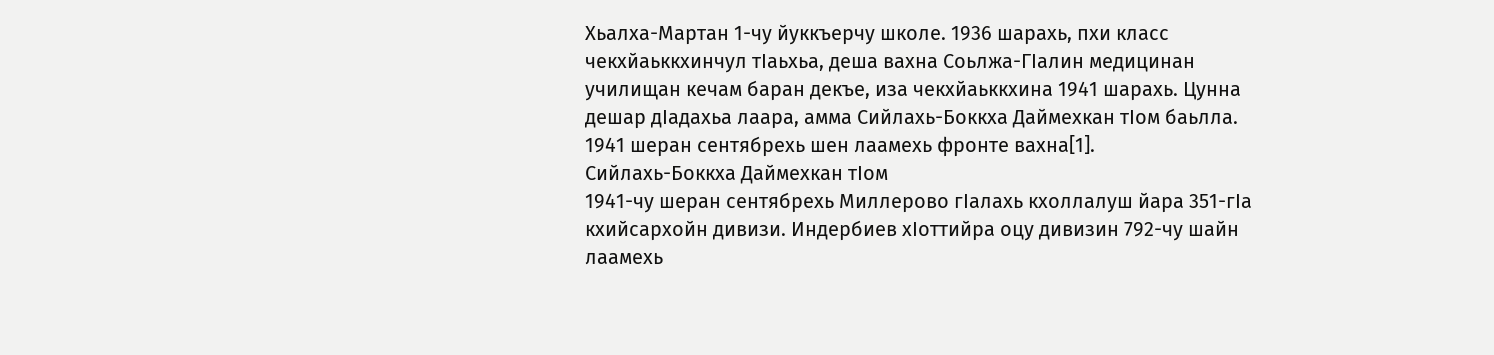Хьалха-Мартан 1-чу йуккъерчу школе. 1936 шарахь, пхи класс чекхйаьккхинчул тӀаьхьа, деша вахна Соьлжа-ГӀалин медицинан училищан кечам баран декъе, иза чекхйаьккхина 1941 шарахь. Цунна дешар дӀадахьа лаара, амма Сийлахь-Боккха Даймехкан тӀом баьлла. 1941 шеран сентябрехь шен лаамехь фронте вахна[1].
Сийлахь-Боккха Даймехкан тӀом
1941-чу шеран сентябрехь Миллерово гӀалахь кхоллалуш йара 351-гӀа кхийсархойн дивизи. Индербиев хӀоттийра оцу дивизин 792-чу шайн лаамехь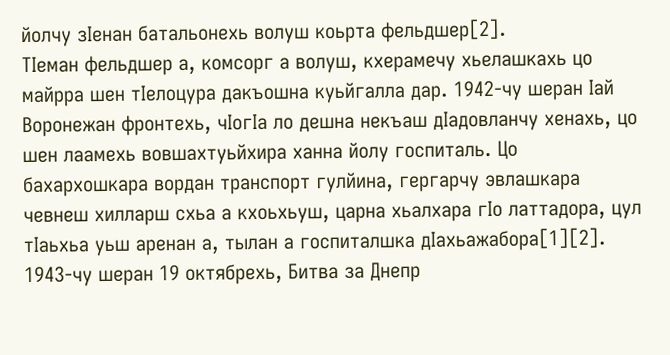йолчу зӀенан батальонехь волуш коьрта фельдшер[2].
ТӀеман фельдшер а, комсорг а волуш, кхерамечу хьелашкахь цо майрра шен тӀелоцура дакъошна куьйгалла дар. 1942-чу шеран Ӏай Воронежан фронтехь, чӀогӀа ло дешна некъаш дӀадовланчу хенахь, цо шен лаамехь вовшахтуьйхира ханна йолу госпиталь. Цо бахархошкара вордан транспорт гулйина, гергарчу эвлашкара чевнеш хилларш схьа а кхоьхьуш, царна хьалхара гӀо латтадора, цул тӀаьхьа уьш аренан а, тылан а госпиталшка дӀахьажабора[1][2].
1943-чу шеран 19 октябрехь, Битва за Днепр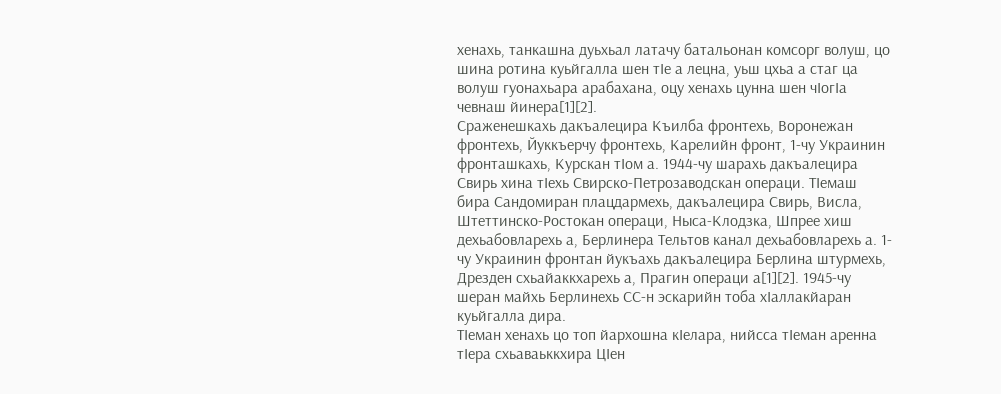хенахь, танкашна дуьхьал латачу батальонан комсорг волуш, цо шина ротина куьйгалла шен тӀе а лецна, уьш цхьа а стаг ца волуш гуонахьара арабахана, оцу хенахь цунна шен чӀогӀа чевнаш йинера[1][2].
Сраженешкахь дакъалецира Къилба фронтехь, Воронежан фронтехь, Йуккъерчу фронтехь, Карелийн фронт, 1-чу Украинин фронташкахь, Курскан тӀом а. 1944-чу шарахь дакъалецира Свирь хина тӀехь Свирско-Петрозаводскан операци. ТӀемаш бира Сандомиран плацдармехь, дакъалецира Свирь, Висла, Штеттинско-Ростокан операци, Ныса-Клодзка, Шпрее хиш дехьабовларехь а, Берлинера Тельтов канал дехьабовларехь а. 1-чу Украинин фронтан йукъахь дакъалецира Берлина штурмехь, Дрезден схьайаккхарехь а, Прагин операци а[1][2]. 1945-чу шеран майхь Берлинехь СС-н эскарийн тоба хӀаллакйаран куьйгалла дира.
ТӀеман хенахь цо топ йархошна кӀелара, нийсса тӀеман аренна тӀера схьаваьккхира ЦӀен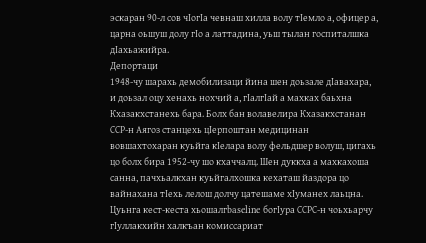эскаран 90-л сов чӀогӀа чевнаш хилла волу тӀемло а, офицер а, царна оьшуш долу гӀо а латтадина, уьш тылан госпиталшка дӀахьажийра.
Депортаци
1948-чу шарахь демобилизаци йина шен доьзале дӀавахара, и доьзал оцу хенахь нохчий а, гӀалгӀай а махках баьхна Кхазакхстанехь бара. Болх бан волавелира Кхазакхстанан ССР-н Аягоз станцехь цӀерпоштан медицинан вовшахтохаран куьйга кӀелара волу фельдшер волуш, цигахь цо болх бира 1952-чу шо кхаччалц. Шен дуккха а махкахоша санна, пачхьалкхан куьйгалхошка кехаташ йаздора цо вайнахана тӀехь лелош долчу цатешаме хӀуманех лаьцна. Цуьнга кест-кеста хьошалгbaseline богӀура ССРС-н чоьхьарчу гӀуллакхийн халкъан комиссариат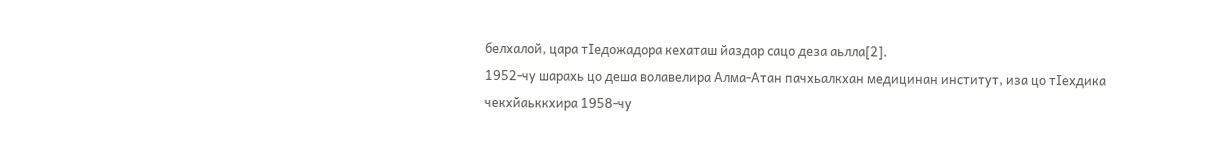белхалой, цара тӀедожадора кехаташ йаздар сацо деза аьлла[2].
1952-чу шарахь цо деша волавелира Алма-Атан пачхьалкхан медицинан институт, иза цо тӀехдика чекхйаьккхира 1958-чу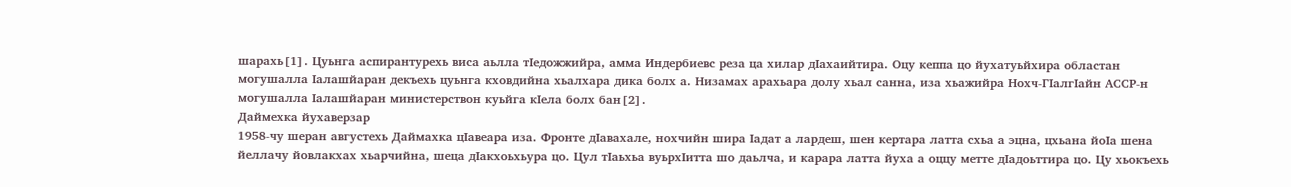шарахь[1]. Цуьнга аспирантурехь виса аьлла тӀедожжийра, амма Индербиевс реза ца хилар дӀахаийтира. Оцу кеппа цо йухатуьйхира областан могушалла Ӏалашйаран декъехь цуьнга кховдийна хьалхара дика болх а. Низамах арахьара долу хьал санна, иза хьажийра Нохч-ГӀалгӀайн АССР-н могушалла Ӏалашйаран министерствон куьйга кӀела болх бан[2].
Даймехка йухаверзар
1958-чу шеран августехь Даймахка цӀавеара иза. Фронте дӀавахале, нохчийн шира Ӏадат а лардеш, шен кертара латта схьа а эцна, цхьана йоӀа шена йеллачу йовлакхах хьарчийна, шеца дӀакхоьхьура цо. Цул тӀаьхьа вуьрхӀитта шо даьлча, и карара латта йуха а оццу метте дӀадоьттира цо. Цу хьокъехь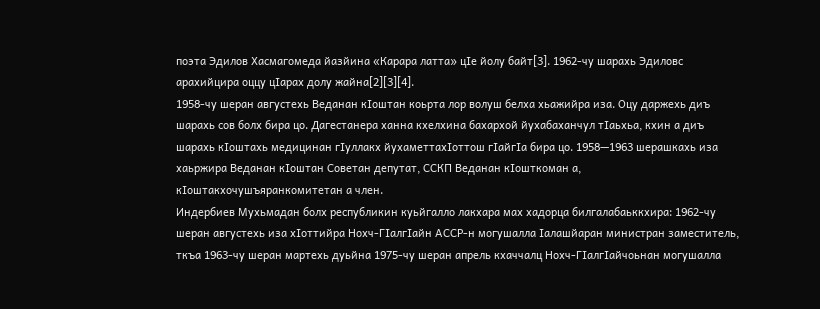поэта Эдилов Хасмагомеда йазйина «Карара латта» цӀе йолу байт[3]. 1962-чу шарахь Эдиловс арахийцира оццу цӀарах долу жайна[2][3][4].
1958-чу шеран августехь Веданан кӀоштан коьрта лор волуш белха хьажийра иза. Оцу даржехь диъ шарахь сов болх бира цо. Дагестанера ханна кхелхина бахархой йухабаханчул тӀаьхьа, кхин а диъ шарахь кӀоштахь медицинан гӀуллакх йухаметтахӀоттош гӀайгӀа бира цо. 1958—1963 шерашкахь иза хаьржира Веданан кӀоштан Советан депутат, ССКП Веданан кӀошткоман а, кӀоштакхочушъяранкомитетан а член.
Индербиев Мухьмадан болх республикин куьйгалло лакхара мах хадорца билгалабаьккхира: 1962-чу шеран августехь иза хӀоттийра Нохч-ГӀалгӀайн АССР-н могушалла Ӏалашйаран министран заместитель, ткъа 1963-чу шеран мартехь дуьйна 1975-чу шеран апрель кхаччалц Нохч-ГӀалгӀайчоьнан могушалла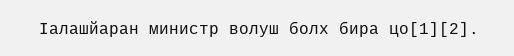Ӏалашйаран министр волуш болх бира цо[1][2].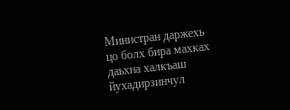Министран даржехь цо болх бира махках даьхна халкъаш йухадирзинчул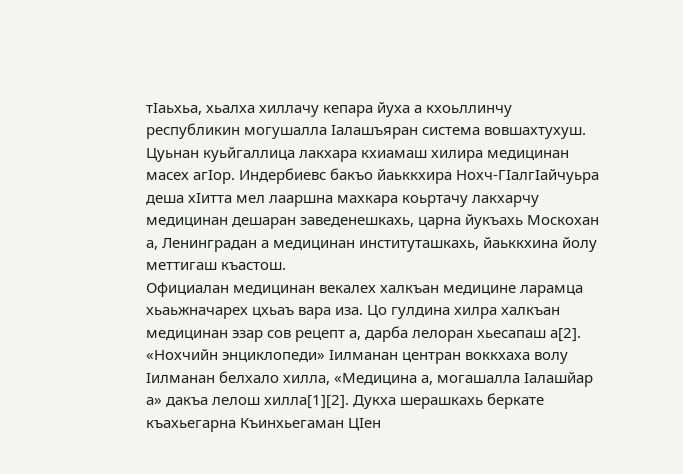тӀаьхьа, хьалха хиллачу кепара йуха а кхоьллинчу республикин могушалла Ӏалашъяран система вовшахтухуш. Цуьнан куьйгаллица лакхара кхиамаш хилира медицинан масех агӀор. Индербиевс бакъо йаьккхира Нохч-ГӀалгӀайчуьра деша хӀитта мел лааршна махкара коьртачу лакхарчу медицинан дешаран заведенешкахь, царна йукъахь Москохан а, Ленинградан а медицинан институташкахь, йаьккхина йолу меттигаш къастош.
Официалан медицинан векалех халкъан медицине ларамца хьаьжначарех цхьаъ вара иза. Цо гулдина хилра халкъан медицинан эзар сов рецепт а, дарба лелоран хьесапаш а[2].
«Нохчийн энциклопеди» Ӏилманан центран воккхаха волу Ӏилманан белхало хилла, «Медицина а, могашалла Ӏалашйар а» дакъа лелош хилла[1][2]. Дукха шерашкахь беркате къахьегарна Къинхьегаман ЦӀен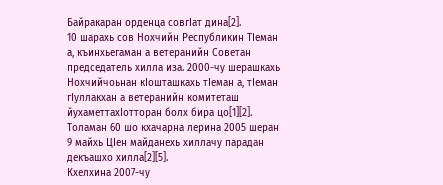Байракаран орденца совгӀат дина[2].
10 шарахь сов Нохчийн Республикин ТӀеман а, къинхьегаман а ветеранийн Советан председатель хилла иза. 2000-чу шерашкахь Нохчийчоьнан кӀошташкахь тӀеман а, тӀеман гӀуллакхан а ветеранийн комитеташ йухаметтахӀотторан болх бира цо[1][2].
Толаман 60 шо кхачарна лерина 2005 шеран 9 майхь ЦӀен майданехь хиллачу парадан декъашхо хилла[2][5].
Кхелхина 2007-чу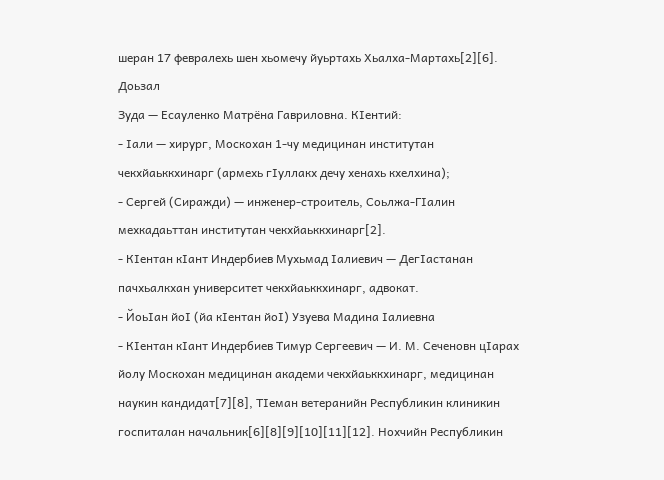шеран 17 февралехь шен хьомечу йуьртахь Хьалха-Мартахь[2][6].
Доьзал
Зуда — Есауленко Матрёна Гавриловна. КӀентий:
- Ӏали — хирург, Москохан 1-чу медицинан институтан чекхйаьккхинарг (армехь гӀуллакх дечу хенахь кхелхина);
- Сергей (Сиражди) — инженер-строитель, Соьлжа-ГӀалин мехкадаьттан институтан чекхйаьккхинарг[2].
- КӀентан кӀант Индербиев Мухьмад Ӏалиевич — ДегӀастанан пачхьалкхан университет чекхйаьккхинарг, адвокат.
- ЙоьӀан йоӀ (йа кӀентан йоӀ) Узуева Мадина Ӏалиевна
- КӀентан кӀант Индербиев Тимур Сергеевич — И. М. Сеченовн цӀарах йолу Москохан медицинан академи чекхйаьккхинарг, медицинан наукин кандидат[7][8], ТӀеман ветеранийн Республикин клиникин госпиталан начальник[6][8][9][10][11][12]. Нохчийн Республикин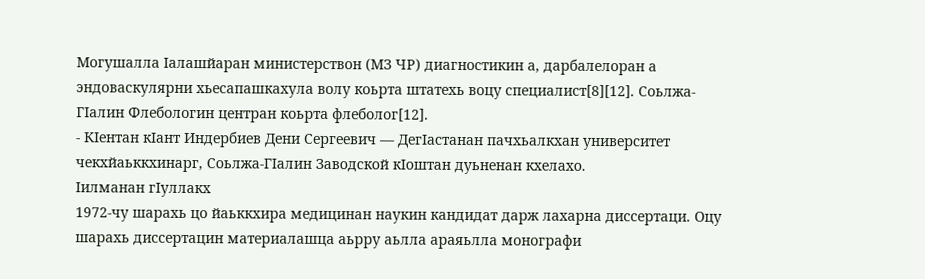Могушалла Ӏалашйаран министерствон (МЗ ЧР) диагностикин а, дарбалелоран а эндоваскулярни хьесапашкахула волу коьрта штатехь воцу специалист[8][12]. Соьлжа-ГӀалин Флебологин центран коьрта флеболог[12].
- КӀентан кӀант Индербиев Дени Сергеевич — ДегӀастанан пачхьалкхан университет чекхйаьккхинарг, Соьлжа-ГӀалин Заводской кӀоштан дуьненан кхелахо.
Ӏилманан гӀуллакх
1972-чу шарахь цо йаьккхира медицинан наукин кандидат дарж лахарна диссертаци. Оцу шарахь диссертацин материалашца аьрру аьлла араяьлла монографи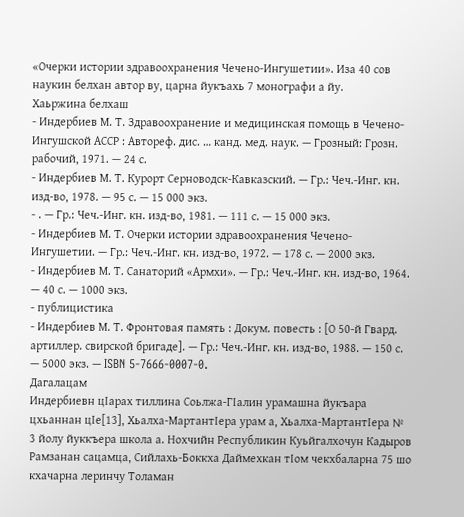«Очерки истории здравоохранения Чечено-Ингушетии». Иза 40 сов наукин белхан автор ву, царна йукъахь 7 монографи а йу.
Хаьржина белхаш
- Индербиев М. Т. Здравоохранение и медицинская помощь в Чечено-Ингушской АССР : Автореф. дис. … канд. мед. наук. — Грозный: Грозн. рабочий, 1971. — 24 с.
- Индербиев М. Т. Курорт Серноводск-Кавказский. — Гр.: Чеч.-Инг. кн. изд-во, 1978. — 95 с. — 15 000 экз.
- . — Гр.: Чеч.-Инг. кн. изд-во, 1981. — 111 с. — 15 000 экз.
- Индербиев М. Т. Очерки истории здравоохранения Чечено-Ингушетии. — Гр.: Чеч.-Инг. кн. изд-во, 1972. — 178 с. — 2000 экз.
- Индербиев М. Т. Санаторий «Армхи». — Гр.: Чеч.-Инг. кн. изд-во, 1964. — 40 с. — 1000 экз.
- публицистика
- Индербиев М. Т. Фронтовая память : Докум. повесть : [О 50-й Гвард. артиллер. свирской бригаде]. — Гр.: Чеч.-Инг. кн. изд-во, 1988. — 150 с. — 5000 экз. — ISBN 5-7666-0007-0.
Дагалацам
Индербиевн цӀарах тиллина Соьлжа-ГӀалин урамашна йукъара цхьаннан цӀе[13], Хьалха-МартантӀера урам а, Хьалха-МартантӀера № 3 йолу йуккъера школа а. Нохчийн Республикин Куьйгалхочун Кадыров Рамзанан сацамца, Сийлахь-Боккха Даймехкан тӀом чекхбаларна 75 шо кхачарна леринчу Толаман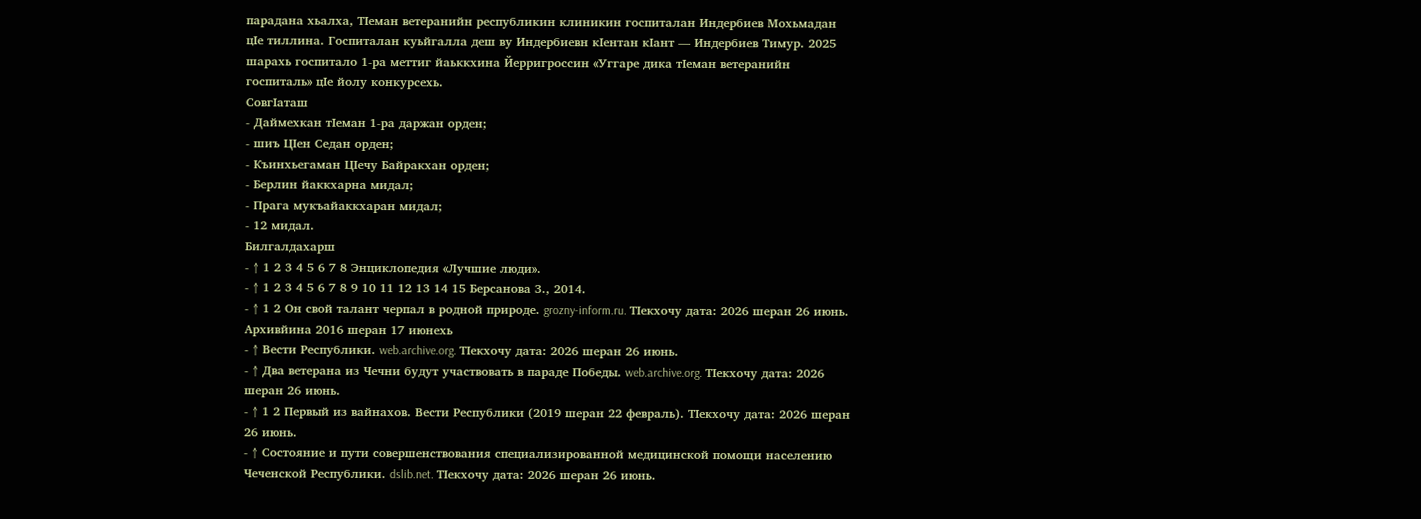парадана хьалха, ТӀеман ветеранийн республикин клиникин госпиталан Индербиев Мохьмадан цӀе тиллина. Госпиталан куьйгалла деш ву Индербиевн кӀентан кӀант — Индербиев Тимур. 2025 шарахь госпитало 1-ра меттиг йаьккхина Йерригроссин «Уггаре дика тӀеман ветеранийн госпиталь» цӀе йолу конкурсехь.
СовгӀаташ
- Даймехкан тӀеман 1-ра даржан орден;
- шиъ ЦӀен Седан орден;
- Къинхьегаман ЦӀечу Байракхан орден;
- Берлин йаккхарна мидал;
- Прага мукъайаккхаран мидал;
- 12 мидал.
Билгалдахарш
- ↑ 1 2 3 4 5 6 7 8 Энциклопедия «Лучшие люди».
- ↑ 1 2 3 4 5 6 7 8 9 10 11 12 13 14 15 Берсанова З., 2014.
- ↑ 1 2 Он свой талант черпал в родной природе. grozny-inform.ru. ТӀекхочу дата: 2026 шеран 26 июнь. Архивйина 2016 шеран 17 июнехь
- ↑ Вести Республики. web.archive.org. ТӀекхочу дата: 2026 шеран 26 июнь.
- ↑ Два ветерана из Чечни будут участвовать в параде Победы. web.archive.org. ТӀекхочу дата: 2026 шеран 26 июнь.
- ↑ 1 2 Первый из вайнахов. Вести Республики (2019 шеран 22 февраль). ТӀекхочу дата: 2026 шеран 26 июнь.
- ↑ Состояние и пути совершенствования специализированной медицинской помощи населению Чеченской Республики. dslib.net. ТӀекхочу дата: 2026 шеран 26 июнь.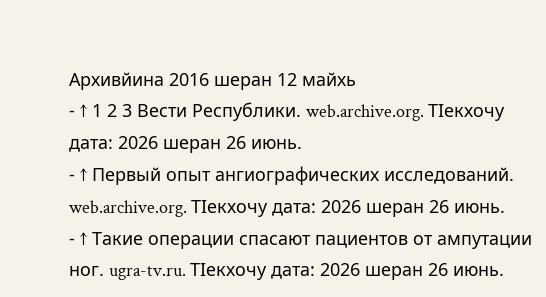Архивйина 2016 шеран 12 майхь
- ↑ 1 2 3 Вести Республики. web.archive.org. ТӀекхочу дата: 2026 шеран 26 июнь.
- ↑ Первый опыт ангиографических исследований. web.archive.org. ТӀекхочу дата: 2026 шеран 26 июнь.
- ↑ Такие операции спасают пациентов от ампутации ног. ugra-tv.ru. ТӀекхочу дата: 2026 шеран 26 июнь.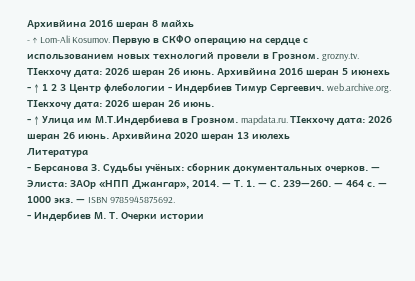Архивйина 2016 шеран 8 майхь
- ↑ Lom-Ali Kosumov. Первую в СКФО операцию на сердце с использованием новых технологий провели в Грозном. grozny.tv. ТӀекхочу дата: 2026 шеран 26 июнь. Архивйина 2016 шеран 5 июнехь
- ↑ 1 2 3 Центр флебологии - Индербиев Тимур Сергеевич. web.archive.org. ТӀекхочу дата: 2026 шеран 26 июнь.
- ↑ Улица им М.Т.Индербиева в Грозном. mapdata.ru. ТӀекхочу дата: 2026 шеран 26 июнь. Архивйина 2020 шеран 13 июлехь
Литература
- Берсанова З. Судьбы учёных: сборник документальных очерков. — Элиста: ЗАОр «НПП Джангар», 2014. — Т. 1. — С. 239—260. — 464 с. — 1000 экз. — ISBN 9785945875692.
- Индербиев М. Т. Очерки истории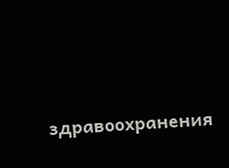здравоохранения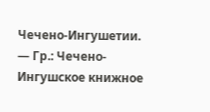Чечено-Ингушетии. — Гр.: Чечено-Ингушское книжное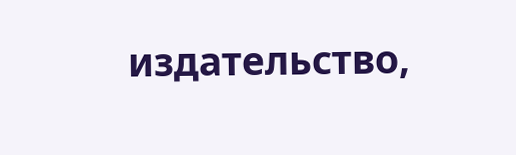издательство,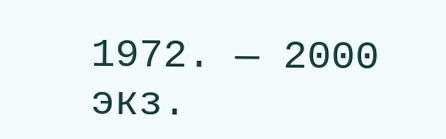1972. — 2000 экз.